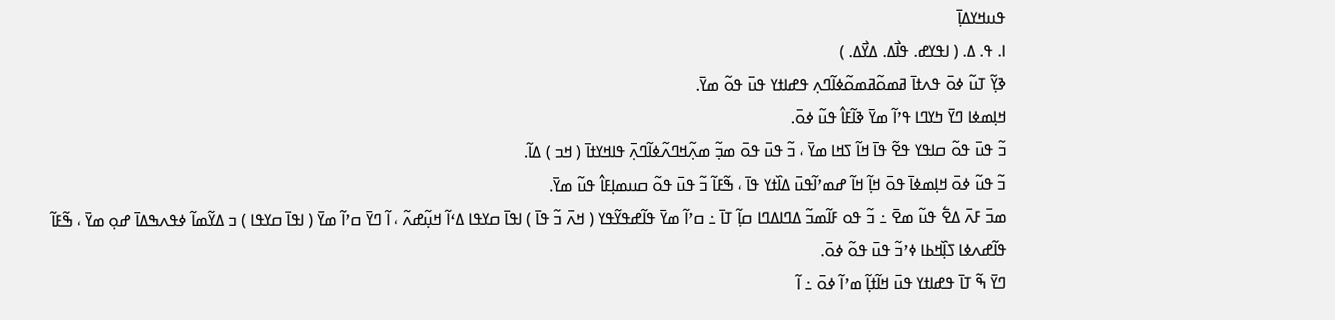ߟߎߞߌߡߊ߲߫
ߊ. ߟ. ߡ. ( ߊߟߌߝ. ߟߊ߯ߡ. ߡߌ߯ߡ. )
ߢߌ߲߬ ߠߎ߬ ߦߋ߫ ߟߍߙߊ߫ ߥߘߋ߬ߥߘߋ߬ߦߊ߬ߣߍ߲ ߟߝߊߙߌ ߟߎ߫ ߟߋ߬ ߘߌ߫.
ߞߊ߲ߘߦߊ ߣߌ߫ ߤߌߣߊ ߟߴߊ߬ ߘߌ߫ ߢߊ߬ߓߊ߮ ߟߎ߬ ߦߋ߫.
ߏ߬ ߟߎ߫ ߟߋ߬ ߛߊߟߌ ߟߐ߬ ߟߊ߫ ߞߊ߬ ߖߞߊ ߘߌ߫ ، ߏ߬ ߟߎ߫ ߟߋ߫ ߘߏ߲߬ ߘߍ߲߬ߞߣߍ߬ߦߊ߬ߣߍ߲߫ ߟߊߞߌߙߊ߫ ( ߞߏ ) ߡߊ߬.
ߏ߬ ߟߎ߬ ߦߋ߫ ߞߊ߲ߘߦߊ߫ ߟߋ߫ ߞߊ߲߬ ߞߊ߬ ߝߘߴߊ߬ߟߎ߫ ߡߊ߰ߙߌ ߟߊ߫ ، ߒ߬ߓߊ߬ ߏ߬ ߟߎ߫ ߟߋ߬ ߛߎߘߊ߲ߓߊ߮ ߟߎ߬ ߘߌ߫.
ߘߏ߫ ߓߍ߫ ߡߐ߱ ߟߎ߬ ߘߐ߫ ߸ ߏ߬ ߟߋ ߓߊ߬ߘߏ߬ ߡߣߊߡߣߊ ߛߊ߲߬ ߠߊ߫ ߸ ߛߴߊ߬ ߘߌ߫ ߟߊ߬ߝߟߌ߬ߟߌ ( ߞߍ߫ ߏ߬ ߟߊ߫ ) ߊߟߊ߫ ߛߌߟߊ ߡߵߊ߬ ߞߎ߲߬ߝߍ߬ ، ߊ߬ ߣߌ߫ ߛߴߊ߬ ߘߌ߫ ( ߊߟߊ߫ ߛߌߟߊ ) ߏ ߡߌ߬ߘߊ߬ ߦߟߍߒߡߊ߫ ߝߋ߲ ߘߌ߫ ، ߒ߬ߓߊ߬ ߟߊ߬ߝߍߦߊ ߖߊ߲߰ߞߕߊ ߦߴߏ߬ ߟߎ߫ ߟߋ߬ ߦߋ߫.
ߣߌ߫ ߒ߬ ߠߊ߫ ߟߝߊߙߌ ߟߎ߫ ߞߊ߬ߙߊ߲߬ ߘߴߊ߬ ߦߋ߫ ߸ ߊ߬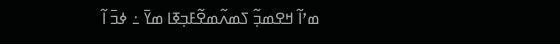ߘߴߊ߬ ߞߐߘߏ߲߬ ߖߘߍ߬ߘߐ߬ߓߏ߲ߧߊ ߘߌ߫ ߸ ߦߏ߫ ߊ߬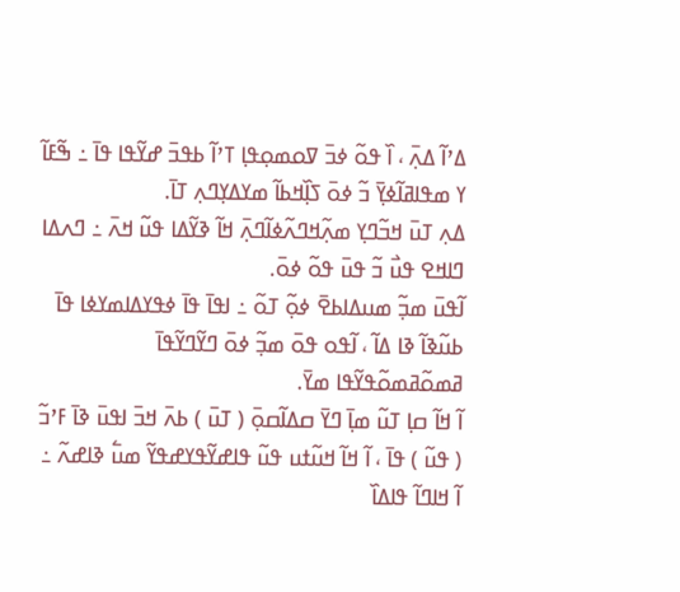ߡߴߊ߬ ߡߍ߲߫ ، ߊ߰ ߟߋ߬ ߦߏ߫ ߜߋߘߋ߲ߟߊ߲ ߠߴߊ߬ ߕߟߏ߫ ߝߌ߬ߟߊ ߟߊ߫ ߸ ߒ߬ߓߊ߬ ߌ ߘߟߊߥߊ߬ߦߌ߲߫ ߏ߬ ߦߋ߫ ߖߊ߲߰ߞߕߊ߬ ߘߌߡߌ߲ߣߍ߲ ߠߊ߫.
ߡߍ߲ ߠߎ߫ ߞߏ߬ߣߌ߲ ߘߍ߲߬ߞߣߍ߬ߦߊ߬ߣߍ߲߫ ߞߊ߬ ߢߌ߬ߡߊ ߟߎ߬ ߞߍ߫ ߸ ߣߍߡߊ ߣߊߞߐ ߟߎ߯ ߏ߬ ߟߎ߫ ߟߋ߬ ߦߋ߫.
ߊ߬ߟߎ߫ ߘߏ߲߬ ߘߎߡߊߕߐ߫ ߦߋ߲߬ ߠߋ߬ ߸ ߊߟߊ߫ ߟߊ߫ ߦߟߌߡߊߘߌߦߊ ߟߊ߫ ߕߎ߬ߢߊ߬ ߢߊ ߡߊ߬ ، ߊ߬ߟߋ ߟߋ߫ ߘߏ߲߬ ߦߋ߫ ߣߌ߬ߣߌ߬ߟߊ߫ ߥߘߋ߬ߥߘߋ߬ߟߌ߬ߟߊ ߘߌ߫.
ߊ߬ ߞߊ߬ ߛߊ߲ ߠߎ߬ ߘߊ߲߫ ߣߌ߫ ߛߡߊ߬ߛߋ߲߫ ( ߠߎ߫ ) ߕߍ߫ ߞߏ߫ ߊߟߎ߫ ߢߊ߫ ߓߴߏ߬ ( ߟߎ߬ ) ߟߊ߫ ، ߊ߬ ߞߊ߬ ߞߎ߬ߙߎ ߟߎ߬ ߟߊߝߌ߬ߟߌߝߟߌ߬ ߘߎ߱ ߢߊߝߍ߬ ߸ ߊ߬ ߞߊߣߊ߬ ߟߊߡߊ߰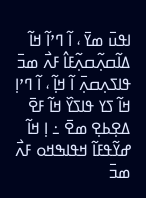ߊߟߎ߫ ߘߌ߫ ، ߊ߬ ߣߴߊ߬ ߞߊ߬ ߡߊ߬ߛߍ߲߬ߛߍ߲߬ߓߊ߮ ߓߍ߯ ߘߏ߫ ߟߊߖߍ߲ߛߍ߲߫ ߊ߬ ߞߊ߲߬ ، ߊ߬ ߣߴߊ߲ ߞߊ߬ ߖߌ ߟߊߖߌ߰ ߞߊ߬ ߓߐ߫ ߡߐ߲ߕߐ߲ ߘߐ߫ ߸ ߊ߲ ߞߊ߬ ߝߌ߬ߟߓߊ߬ ߞߟߊߒߞߋ ߓߍ߯ ߘߏ߫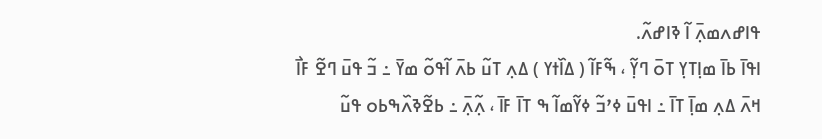ߟߊߝߍߘߍ߲߫ ߊ߬ ߢߊߝߍ߬.
ߊߟߊ߫ ߕߊ߫ ߘߊ߲ߠߌ߲ ߠߋ߫ ߣߌ߲߬ ، ߒ߬ߓߊ߬ ( ߡߊ߰ߙߌ ) ߡߍ߲ ߠߎ߬ ߕߍ߫ ߊ߬ߟߋ߬ ߘߌ߫ ߸ ߏ߬ ߟߎ߫ ߣߐ߬ ߓߊ߯ ߞߍ߫ ߡߍ߲ ߘߊ߲߫ ߠߊ߫ ߸ ߊߟߎ߫ ߦߴߏ߬ ߦߌ߬ߘߊ߬ ߒ ߠߊ߫ ߓߊ߫ ، ߍ߲߬ߍ߲߫ ߸ ߕߐ߬ߢߍ߰ߒߕߋ ߟߎ߬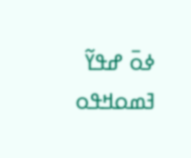ߦߋ߫ ߝߟߌ߬ ߔߘߋߞߟߋ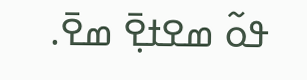ߟߋ߬ ߘߐߙߐ߲߫ ߘߐ߫.